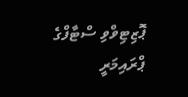ޕޮޒިޓިވްވި ސްޓާފްގެ ޕްރައިމަރީ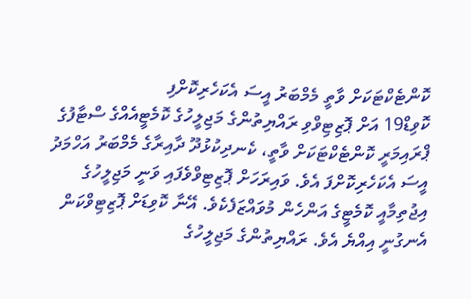ކޮންޓެކްޓަކަށް ވާތީ މެމްބަރު އީސަ އެކަހެރިކޮށްފި
ކޮވިޑް19 އަށް ޕޮޒިޓިވްވި ރައްޔިތުންގެ މަޖިލީހުގެ ކޮމެޓީއެއްގެ ސްޓާފުގެ ޕްރައިމަރީ ކޮންޓެކްޓަކަށް ވާތީ، ކެނދިކުޅުދޫ ދާއިރާގެ މެމްބަރު އަހްމަދު އީސަ އެކަހެރިކޮށްފަ އެވެ. ވައިރަހަށް ޕޮޒިޓިވްވެފައި ވަނީ މަޖިލީހުގެ އިޖުތިމާއީ ކޮމެޓީގެ އަންހެން މުވައްޒަފެކެވެ. އޭނާ ކޮވިޑަށް ޕޮޒިޓިވްކަން އެނގުނީ އިއްޔެ އެވެ. ރައްޔިތުންގެ މަޖިލީހުގެ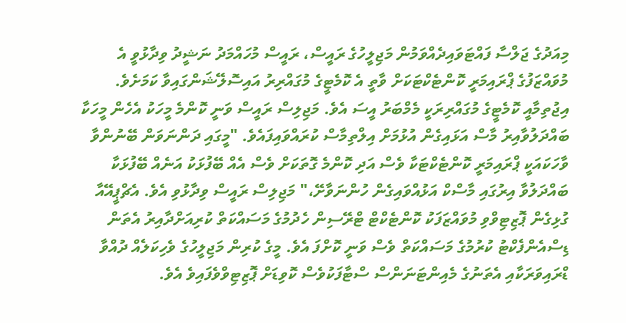މިއަދުގެ ޖަލްސާ ފައްޓަވައިދެއްވަމުން މަޖިލީހުގެ ރައީސް، ރައީސް މުހައްމަދު ނަޝީދު ވިދާޅުވީ އެ މުވައްޒަފުގެ ޕްރައިމަރީ ކޮންޓެކްޓަކަށް ވާތީ އެ ކޮމެޓީގެ މުގައްރިރު އައިސޮލޭޝަންގައިވާ ކަމަށެވެ. އިޖުތިމާއީ ކޮމެޓީގެ މުގައްރިރަކީ މެމްބަރު އީސަ އެވެ. މަޖިލިސް ރައީސް ވަނީ ކޮންމެ މީހަކު އެހެން މީހަކާ ބައްދަލުވާއިރު މާސް އަޅައިގެން އުޅުމަށް އިލްތިމާސް ކުރައްވައިފައެވެ. "މީގައި ދަންނަވަން ބޭނުންވާ ވާހަކައަކީ ޕްރައިމަރީ ކޮންޓެކްޓަކާ ވެސް އަދި ކޮންމެ ގޮތަކަށް ވެސް އެއް ބޭފުޅަކު އަނެއް ބޭފުޅަކާ ބައްދަލުވާ އިރުގައި މާސްކް އަޅުއްވައިގެން ހުންނަވާށޭ،" މަޖިލިސް ރައީސް ވިދާޅުވި އެވެ. އެޗްޕީއޭއާ ގުޅިގެން ޕޮޒިޓިވްވި މުވައްޒަފަކު ކޮންޓެކްޓް ޓްރޭސިން ހެދުމުގެ މަސައްކަތް ކުރިއަށްދާއިރު އެތަން ޑިސްއެންފެކްޓު ކުރުމުގެ މަސައްކަތް ވެސް ވަނީ ކޮށްފަ އެވެ. މީގެ ކުރިން މަޖިލީހުގެ ވެހިކަލެއް ދުއްވާ ޑްރައިވަރަކާއި އެތަނުގެ މެއިންޓަނަންސް ސްޓާފަކުވެސް ކޮވިޑަށް ޕޮޒިޓިވްވެފައިވެ އެވެ.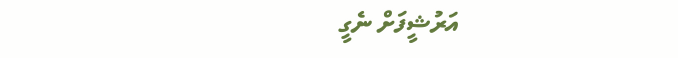އަރުޝީފަށް ނެގީ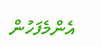އެންމެފަހުން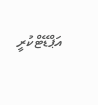އަޕްޑޭޓްކުރީ